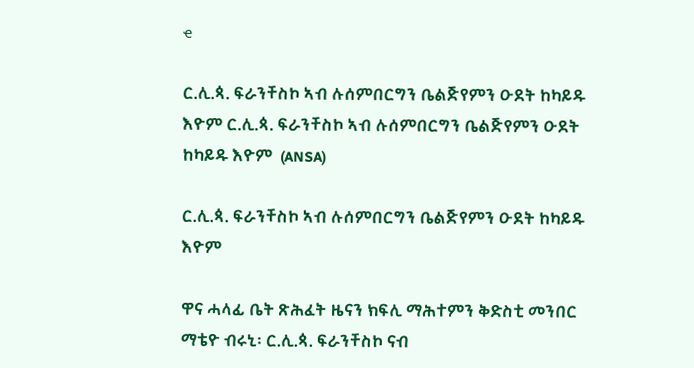ҽ

ር.ሊ.ጳ. ፍራንቸስኮ ኣብ ሉሰምበርግን ቤልጅየምን ዑደት ከካይዱ እዮም ር.ሊ.ጳ. ፍራንቸስኮ ኣብ ሉሰምበርግን ቤልጅየምን ዑደት ከካይዱ እዮም  (ANSA)

ር.ሊ.ጳ. ፍራንቸስኮ ኣብ ሉሰምበርግን ቤልጅየምን ዑደት ከካይዱ እዮም

ዋና ሓላፊ ቤት ጽሕፈት ዜናን ክፍሊ ማሕተምን ቅድስቲ መንበር ማቴዮ ብሩኒ፡ ር.ሊ.ጳ. ፍራንቸስኮ ናብ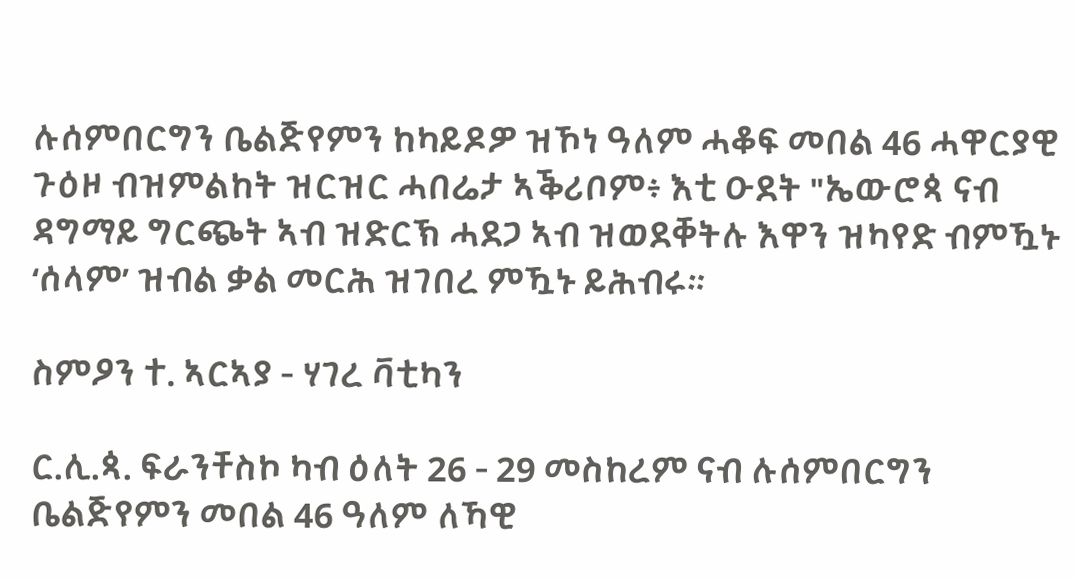ሉሰምበርግን ቤልጅየምን ከካይዶዎ ዝኾነ ዓለም ሓቆፍ መበል 46 ሓዋርያዊ ጉዕዞ ብዝምልከት ዝርዝር ሓበሬታ ኣቕሪቦም፥ እቲ ዑደት "ኤውሮጳ ናብ ዳግማይ ግርጭት ኣብ ዝድርኽ ሓደጋ ኣብ ዝወደቐትሉ እዋን ዝካየድ ብምዃኑ ‘ሰላም’ ዝብል ቃል መርሕ ዝገበረ ምዃኑ ይሕብሩ።

ስምዖን ተ. ኣርኣያ - ሃገረ ቫቲካን

ር.ሊ.ጳ. ፍራንቸስኮ ካብ ዕለት 26 - 29 መስከረም ናብ ሉሰምበርግን ቤልጅየምን መበል 46 ዓለም ለኻዊ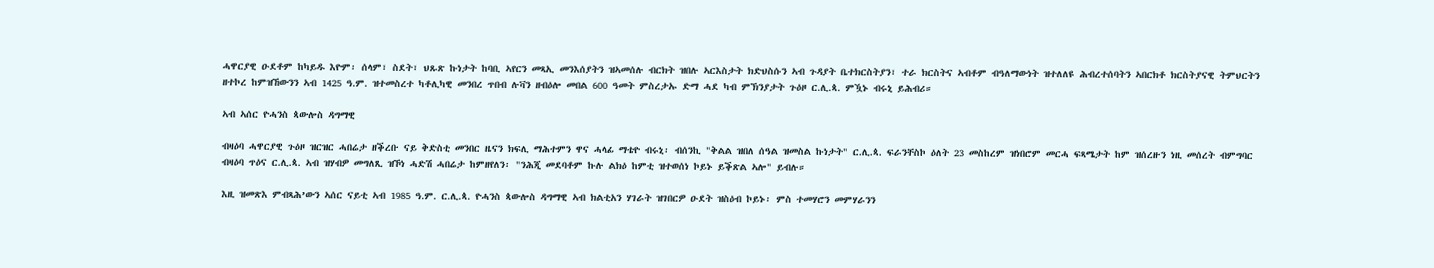ሓዋርያዊ ዑደቶም ከካይዱ እዮም፡ ሰላም፣ ስደት፣ ህጹጽ ኩነታት ከባቢ ኣየርን መጻኢ መንእሰያትን ዝኣመሰሉ ብርክት ዝበሉ ኣርእስታት ክድህስሱን ኣብ ጉዳያት ቤተክርስትያን፣ ተራ ክርስትና ኣብቶም ብዓለማውነት ዝተለለዩ ሕብረተሰባትን ኣበርክቶ ክርስትያናዊ ትምህርትን ዘተኮረ ከምዝኸውንን ኣብ 1425 ዓ.ም. ዝተመስረተ ካቶሊካዊ መንበረ ጥበብ ሉቫን ዘብዕሎ መበል 600 ዓመት ምስረታኡ ድማ ሓደ ካብ ምኽንያታት ጉዕዞ ር.ሊ.ጳ. ምዃኑ ብሩኒ ይሕብሪ።

ኣብ ኣሰር ዮሓንስ ጳውሎስ ዳግማዊ

ብዛዕባ ሓዋርያዊ ጉዕዞ ዝርዝር ሓበሬታ ዘቕረቡ ናይ ቅድስቲ መንበር ዜናን ክፍሊ ማሕተምን ዋና ሓላፊ ማቴዮ ብሩኒ፡ ብሰንኪ "ቅልል ዝበለ ሰዓል ዝመስል ኩነታት" ር.ሊ.ጳ. ፍራንቸስኮ ዕለት 23 መስከረም ዝነበሮም መርሓ ፍጻሜታት ከም ዝሰረዙን ነዚ መሰረት ብምግባር ብዛዕባ ጥዕና ር.ሊ.ጳ. ኣብ ዝሃብዎ መግለጺ ዝኾነ ሓድሽ ሓበሬታ ከምዘየለን፡ "ንሕጂ መደባቶም ኩሉ ልክዕ ከምቲ ዝተወሰነ ኮይኑ ይቕጽል ኣሎ" ይብሉ።

እዚ ዝመጽእ ምብጻሕ’ውን ኣሰር ናይቲ ኣብ 1985 ዓ.ም. ር.ሊ.ጳ. ዮሓንስ ጳውሎስ ዳግማዊ ኣብ ክልቲአን ሃገራት ዝገበርዎ ዑደት ዝስዕብ ኮይኑ፡ ምስ ተመሃሮን መምሃራንን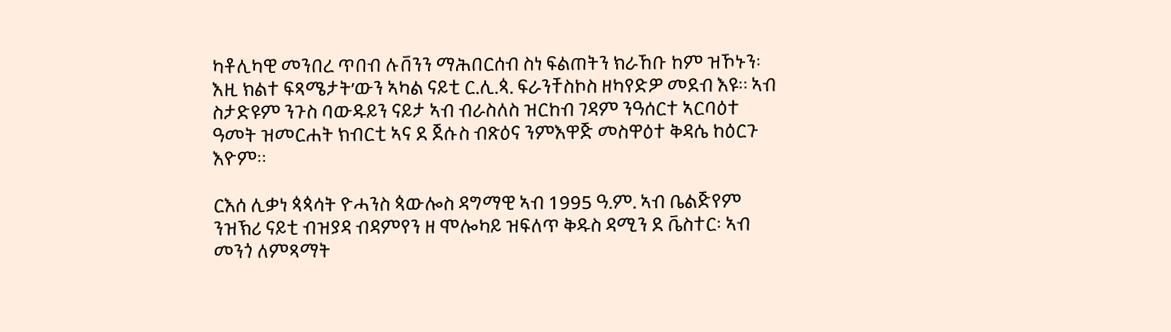ካቶሊካዊ መንበረ ጥበብ ሉቨንን ማሕበርሰብ ስነ ፍልጠትን ክራኸቡ ከም ዝኾኑን፡ እዚ ክልተ ፍጻሜታት’ውን ኣካል ናይቲ ር.ሊ.ጳ. ፍራንቸስኮስ ዘካየድዎ መደብ እዩ። ኣብ ስታድዩም ንጉስ ባውዱይን ናይታ ኣብ ብራስለስ ዝርከብ ገዳም ንዓሰርተ ኣርባዕተ ዓመት ዝመርሐት ክብርቲ ኣና ደ ጀሱስ ብጽዕና ንምእዋጅ መስዋዕተ ቅዳሴ ከዕርጉ እዮም።

ርእሰ ሊቃነ ጳጳሳት ዮሓንስ ጳውሎስ ዳግማዊ ኣብ 1995 ዓ.ም. ኣብ ቤልጅየም ንዝኽሪ ናይቲ ብዝያዳ ብዳምየን ዘ ሞሎካይ ዝፍለጥ ቅዱስ ዳሚን ደ ቬስተር፡ ኣብ መንጎ ለምጻማት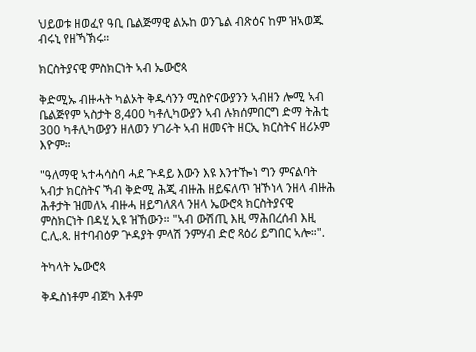ህይወቱ ዘወፈየ ዓቢ ቤልጅማዊ ልኡከ ወንጌል ብጽዕና ከም ዝኣወጁ ብሩኒ የዘኻኽሩ።

ክርስትያናዊ ምስክርነት ኣብ ኤውሮጳ

ቅድሚኡ ብዙሓት ካልኦት ቅዱሳንን ሚስዮናውያንን ኣብዘን ሎሚ ኣብ ቤልጅየም ኣስታት 8,400 ካቶሊካውያን ኣብ ሉክሰምበርግ ድማ ትሕቲ 300 ካቶሊካውያን ዘለወን ሃገራት ኣብ ዘመናት ዘርኢ ክርስትና ዘሪኦም እዮም።

"ዓለማዊ ኣተሓሳስባ ሓደ ጕዳይ እውን እዩ እንተዀነ ግን ምናልባት ኣብታ ክርስትና ኻብ ቅድሚ ሕጂ ብዙሕ ዘይፍለጥ ዝኾነላ ንዘላ ብዙሕ ሕቶታት ዝመለኣ ብዙሓ ዘይግለጸላ ንዘላ ኤውሮጳ ክርስትያናዊ ምስክርነት በዳሂ ኢዩ ዝኸውን። "ኣብ ውሽጢ እዚ ማሕበረሰብ እዚ ር.ሊ.ጳ. ዘተባብዕዎ ጕዳያት ምላሽ ንምሃብ ድሮ ጻዕሪ ይግበር ኣሎ።".

ትካላት ኤውሮጳ

ቅዱስነቶም ብጀካ እቶም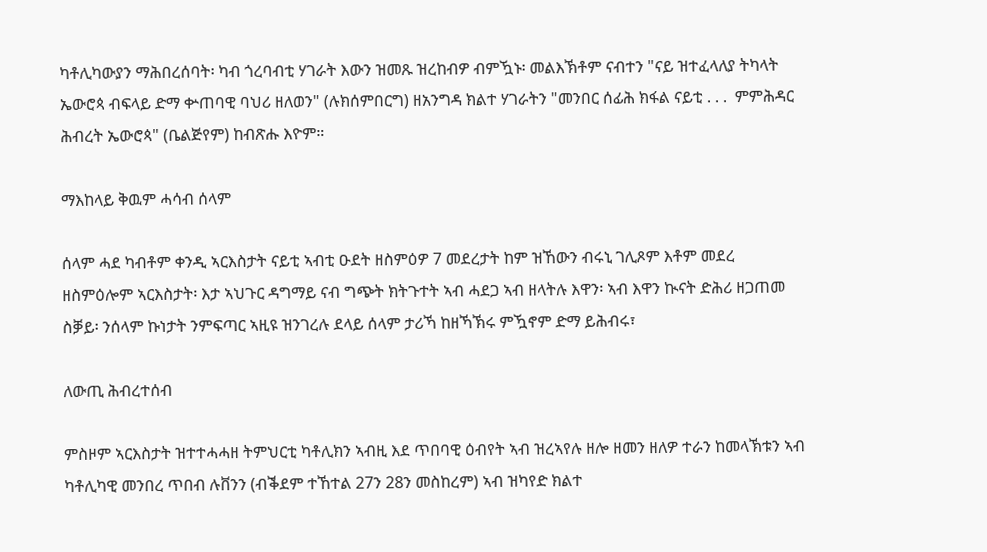ካቶሊካውያን ማሕበረሰባት፡ ካብ ጎረባብቲ ሃገራት እውን ዝመጹ ዝረከብዎ ብምዃኑ፡ መልእኽቶም ናብተን "ናይ ዝተፈላለያ ትካላት ኤውሮጳ ብፍላይ ድማ ቍጠባዊ ባህሪ ዘለወን" (ሉክሰምበርግ) ዘአንግዳ ክልተ ሃገራትን "መንበር ሰፊሕ ክፋል ናይቲ . . .  ምምሕዳር ሕብረት ኤውሮጳ" (ቤልጅየም) ከብጽሑ እዮም።

ማእከላይ ቅዉም ሓሳብ ሰላም

ሰላም ሓደ ካብቶም ቀንዲ ኣርእስታት ናይቲ ኣብቲ ዑደት ዘስምዕዎ 7 መደረታት ከም ዝኸውን ብሩኒ ገሊጾም እቶም መደረ ዘስምዕሎም ኣርእስታት፡ እታ ኣህጉር ዳግማይ ናብ ግጭት ክትጉተት ኣብ ሓደጋ ኣብ ዘላትሉ እዋን፡ ኣብ እዋን ኲናት ድሕሪ ዘጋጠመ ስቓይ፡ ንሰላም ኩነታት ንምፍጣር ኣዚዩ ዝንገረሉ ደላይ ሰላም ታሪኻ ከዘኻኽሩ ምዃኖም ድማ ይሕብሩ፣

ለውጢ ሕብረተሰብ

ምስዞም ኣርእስታት ዝተተሓሓዘ ትምህርቲ ካቶሊክን ኣብዚ እደ ጥበባዊ ዕብየት ኣብ ዝረኣየሉ ዘሎ ዘመን ዘለዎ ተራን ከመላኽቱን ኣብ ካቶሊካዊ መንበረ ጥበብ ሉቨንን (ብቕደም ተኸተል 27ን 28ን መስከረም) ኣብ ዝካየድ ክልተ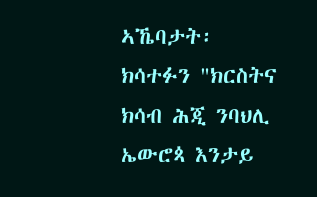ኣኼባታት፡ ክሳተፉን "ክርስትና ክሳብ ሕጂ ንባህሊ ኤውሮጳ እንታይ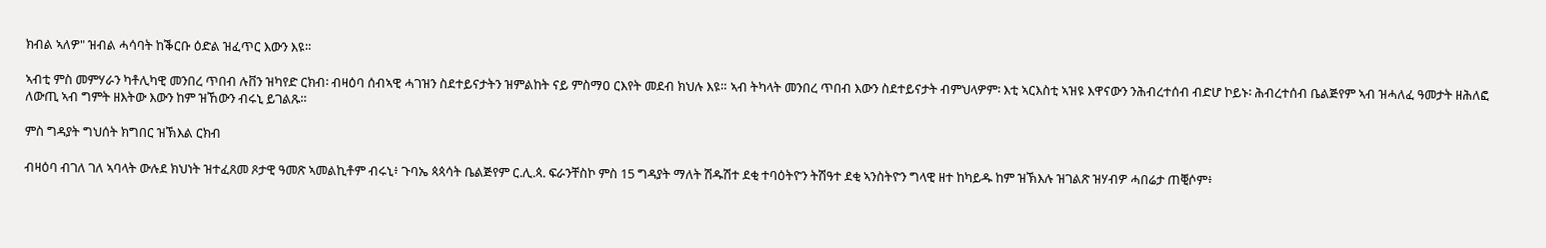ክብል ኣለዎ" ዝብል ሓሳባት ከቕርቡ ዕድል ዝፈጥር እውን እዩ።

ኣብቲ ምስ መምሃራን ካቶሊካዊ መንበረ ጥበብ ሉቨን ዝካየድ ርክብ፡ ብዛዕባ ሰብኣዊ ሓገዝን ስደተይናታትን ዝምልከት ናይ ምስማዐ ርእየት መደብ ክህሉ እዩ። ኣብ ትካላት መንበረ ጥበብ እውን ስደተይናታት ብምህላዎም፡ እቲ ኣርእስቲ ኣዝዩ እዋናውን ንሕብረተሰብ ብድሆ ኮይኑ፡ ሕብረተሰብ ቤልጅየም ኣብ ዝሓለፈ ዓመታት ዘሕለፎ ለውጢ ኣብ ግምት ዘእትው እውን ከም ዝኸውን ብሩኒ ይገልጹ።

ምስ ግዳያት ግህሰት ክግበር ዝኽእል ርክብ

ብዛዕባ ብገለ ገለ ኣባላት ውሉደ ክህነት ዝተፈጸመ ጾታዊ ዓመጽ ኣመልኪቶም ብሩኒ፥ ጉባኤ ጳጳሳት ቤልጅየም ር.ሊ.ጳ. ፍራንቸስኮ ምስ 15 ግዳያት ማለት ሽዱሽተ ደቂ ተባዕትዮን ትሽዓተ ደቂ ኣንስትዮን ግላዊ ዘተ ከካይዱ ከም ዝኽእሉ ዝገልጽ ዝሃብዎ ሓበሬታ ጠቒሶም፥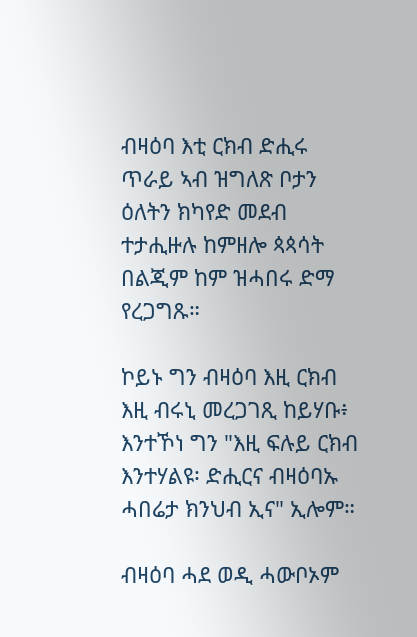ብዛዕባ እቲ ርክብ ድሒሩ ጥራይ ኣብ ዝግለጽ ቦታን ዕለትን ክካየድ መደብ ተታሒዙሉ ከምዘሎ ጳጳሳት በልጂም ከም ዝሓበሩ ድማ የረጋግጹ።

ኮይኑ ግን ብዛዕባ እዚ ርክብ እዚ ብሩኒ መረጋገጺ ከይሃቡ፥ እንተኾነ ግን "እዚ ፍሉይ ርክብ እንተሃልዩ፡ ድሒርና ብዛዕባኡ ሓበሬታ ክንህብ ኢና" ኢሎም።

ብዛዕባ ሓደ ወዲ ሓውቦኦም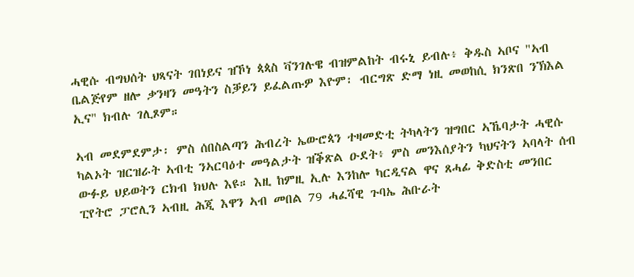ሓዊሱ ብግህሰት ህጻናት ገበነይና ዝኾነ ጳጳስ ቫንገሉዌ ብዝምልከት ብሩኒ ይብሉ፥ ቅዱስ ኣቦና "ኣብ ቤልጅየም ዘሎ ቃንዛን መዓትን ስቓይን ይፈልጡዎ እዮም፡ ብርግጽ ድማ ነዚ መወከሲ ክንጽበ ንኽእል ኢና" ክብሉ ገሊጾም።

ኣብ መደምደምታ፡ ምስ ሰበስልጣን ሕብረት ኤውሮጳን ተዛመድቲ ትካላትን ዝግበር ኣኼባታት ሓዊሱ ካልኦት ዝርዝራት ኣብቲ ንኣርባዕተ መዓልታት ዝቕጽል ዑደት፥ ምስ መንእሰያትን ካህናትን ኣባላት ሰብ ውፉይ ህይወትን ርክብ ክህሉ እዩ። እዚ ከምዚ ኢሉ እንከሎ ካርዲናል ዋና ጸሓፊ ቅድስቲ መንበር ፒየትሮ ፓሮሊን ኣብዚ ሕጂ እዋን ኣብ መበል 79 ሓፈሻዊ ጉባኤ ሕቡራት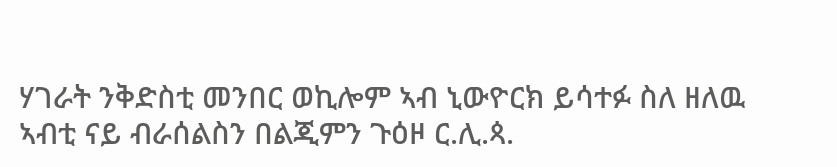ሃገራት ንቅድስቲ መንበር ወኪሎም ኣብ ኒውዮርክ ይሳተፉ ስለ ዘለዉ ኣብቲ ናይ ብራሰልስን በልጂምን ጉዕዞ ር.ሊ.ጳ.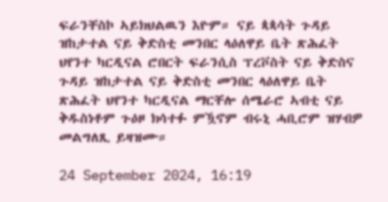ፍራንቸስኮ ኣይክህልዉን እዮም። ናይ ጳጳሳት ጉዳይ ዝከታተል ናይ ቅድስቲ መንበር ላዕለዋይ ቤት ጽሕፈት ህየንተ ካርዲናል ሮበርት ፍራንሲስ ፕረቮስት ናይ ቅድስና ጉዳይ ዝከታተል ናይ ቅድስቲ መንበር ላዕለዋይ ቤት ጽሕፈት ህየንተ ካርዲናል ማርቸሎ ሰሜራሮ ኣብቲ ናይ ቅዱስነቶም ጉዕዞ ክሳተፉ ምዃኖም ብሩኒ ሓቢሮም ዝሃብዎ መልግለጺ ይዛዝሙ።

24 September 2024, 16:19